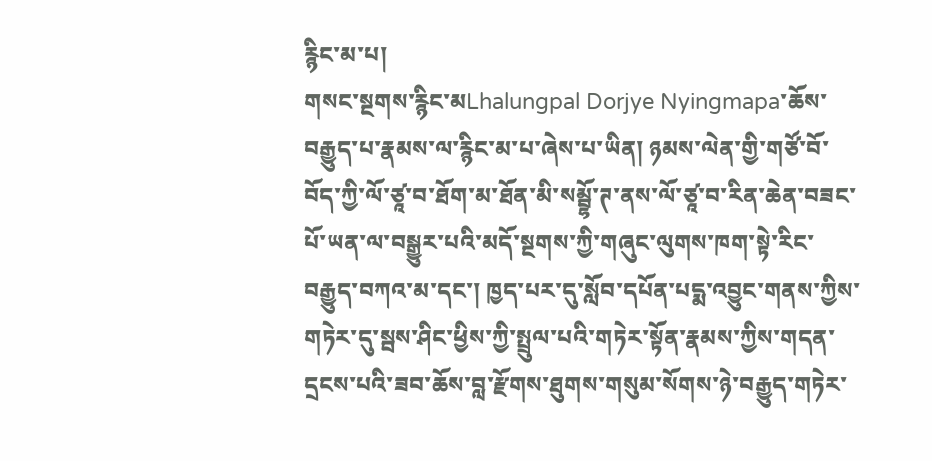རྙིང་མ་པ།
གསང་སྔགས་རྙིང་མLhalungpal Dorjye Nyingmapa་ཆོས་བརྒྱུད་པ་རྣམས་ལ་རྙིང་མ་པ་ཞེས་པ་ཡིན། ཉམས་ལེན་གྱི་གཙོ་བོ་བོད་ཀྱི་ལོ་ཙཱ་བ་ཐོག་མ་ཐོན་མི་སམྦྷོ་ཊ་ནས་ལོ་ཙཱ་བ་རིན་ཆེན་བཟང་པོ་ཡན་ལ་བསྒྱུར་པའི་མདོ་སྔགས་ཀྱི་གཞུང་ལུགས་ཁག་སྟེ་རིང་བརྒྱུད་བཀའ་མ་དང་། ཁྱད་པར་དུ་སློབ་དཔོན་པདྨ་འབྱུང་གནས་ཀྱིས་གཏེར་དུ་སྦས་ཤིང་ཕྱིས་ཀྱི་སྤྲུལ་པའི་གཏེར་སྟོན་རྣམས་ཀྱིས་གདན་དྲངས་པའི་ཟབ་ཆོས་བླ་རྫོགས་ཐུགས་གསུམ་སོགས་ཉེ་བརྒྱུད་གཏེར་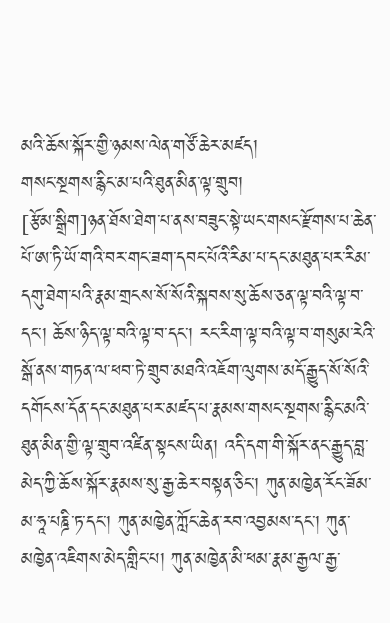མའི་ཆོས་སྐོར་གྱི་ཉམས་ལེན་གཙོ་ཆེར་མཛད།
གསང་སྔགས་རྙིང་མ་པའི་ཐུན་མིན་ལྟ་གྲུབ།
[རྩོམ་སྒྲིག]ཉན་ཐོས་ཐེག་པ་ནས་བཟུང་སྟེ་ཡང་གསང་རྫོགས་པ་ཆེན་པོ་ཨ་ཏི་ཡོ་གའི་བར་གང་ཟག་དབང་པོའི་རིམ་པ་དང་མཐུན་པར་རིམ་དགུ་ཐེག་པའི་རྣམ་གྲངས་སོ་སོའི་སྐབས་སུ་ཆོས་ཅན་ལྟ་བའི་ལྟ་བ་དང་། ཆོས་ཉིད་ལྟ་བའི་ལྟ་བ་དང་། རང་རིག་ལྟ་བའི་ལྟ་བ་གསུམ་རེའི་སྒོ་ནས་གཏན་ལ་ཕབ་ཏེ་གྲུབ་མཐའི་འཇོག་ལུགས་མདོ་རྒྱུད་སོ་སོའི་དགོངས་དོན་དང་མཐུན་པར་མཛད་པ་རྣམས་གསང་སྔགས་རྙིང་མའི་ཐུན་མིན་གྱི་ལྟ་གྲུབ་འཛིན་སྟངས་ཡིན། འདི་དག་གི་སྐོར་ནང་རྒྱུད་བླ་མེད་ཀྱི་ཆོས་སྐོར་རྣམས་སུ་རྒྱ་ཆེར་བསྟན་ཅིང་། ཀུན་མཁྱེན་རོང་ཟོམ་མ་ཧཱ་པཎྜི་ཏ་དང་། ཀུན་མཁྱེན་ཀློང་ཆེན་རབ་འབྱམས་དང་། ཀུན་མཁྱེན་འཇིགས་མེད་གླིང་པ། ཀུན་མཁྱེན་མི་ཕམ་རྣམ་རྒྱལ་རྒྱ་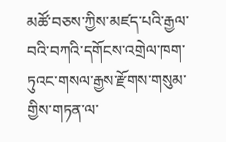མཚོ་བཅས་ཀྱིས་མཛད་པའི་རྒྱལ་བའི་བཀའི་དགོངས་འགྲེལ་ཁག་ཏུའང་གསལ་རྒྱས་རྫོགས་གསུམ་གྱིས་གཏན་ལ་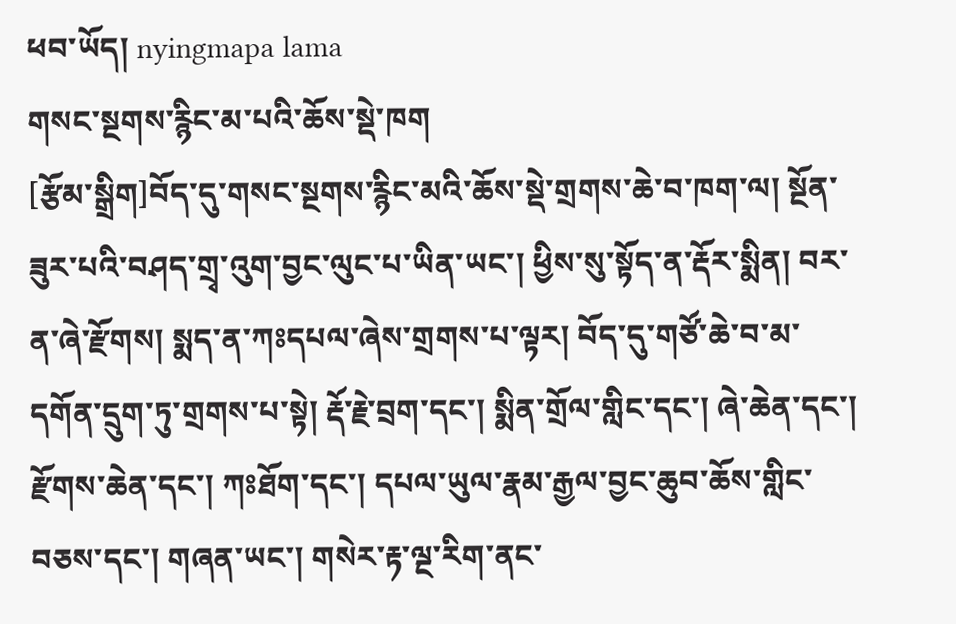ཕབ་ཡོད། nyingmapa lama
གསང་སྔགས་རྙིང་མ་པའི་ཆོས་སྡེ་ཁག
[རྩོམ་སྒྲིག]བོད་དུ་གསང་སྔགས་རྙིང་མའི་ཆོས་སྡེ་གྲགས་ཆེ་བ་ཁག་ལ། སྔོན་ཟུར་པའི་བཤད་གྲྭ་འུག་བྱང་ལུང་པ་ཡིན་ཡང་། ཕྱིས་སུ་སྟོད་ན་རྡོར་སྨིན། བར་ན་ཞེ་རྫོགས། སྨད་ན་ཀཿདཔལ་ཞེས་གྲགས་པ་ལྟར། བོད་དུ་གཙོ་ཆེ་བ་མ་དགོན་དྲུག་ཏུ་གྲགས་པ་སྟེ། རྡོ་རྗེ་བྲག་དང་། སྨིན་གྲོལ་གླིང་དང་། ཞེ་ཆེན་དང་། རྫོགས་ཆེན་དང་། ཀཿཐོག་དང་། དཔལ་ཡུལ་རྣམ་རྒྱལ་བྱང་ཆུབ་ཆོས་གླིང་བཅས་དང་། གཞན་ཡང་། གསེར་རྟ་ལྔ་རིག་ནང་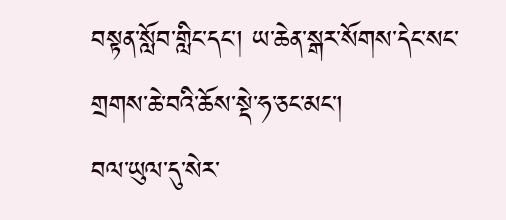བསྟན་སློབ་གླིང་དང་། ཡ་ཆེན་སྒར་སོགས་དེང་སང་གྲགས་ཆེ་བའི་ཆོས་སྡེ་ཧ་ཅང་མང་།
བལ་ཡུལ་དུ་སེར་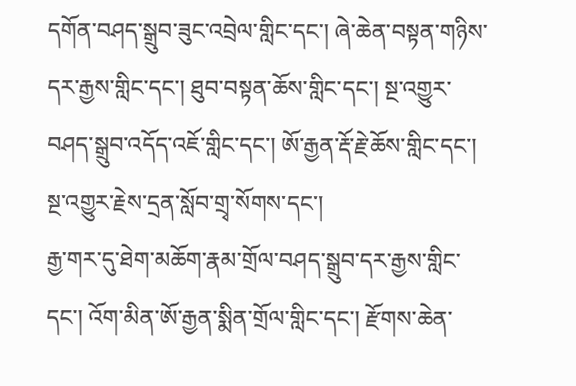དགོན་བཤད་སྒྲུབ་ཟུང་འབྲེལ་གླིང་དང་། ཞེ་ཆེན་བསྟན་གཉིས་དར་རྒྱས་གླིང་དང་། ཐུབ་བསྟན་ཆོས་གླིང་དང་། སྔ་འགྱུར་བཤད་སྒྲུབ་འདོད་འཇོ་གླིང་དང་། ཨོ་རྒྱན་རྡོ་རྗེ་ཆོས་གླིང་དང་། སྔ་འགྱུར་རྗེས་དྲན་སློབ་གྲྭ་སོགས་དང་།
རྒྱ་གར་དུ་ཐེག་མཆོག་རྣམ་གྲོལ་བཤད་སྒྲུབ་དར་རྒྱས་གླིང་དང་། འོག་མིན་ཨོ་རྒྱན་སྨིན་གྲོལ་གླིང་དང་། རྫོགས་ཆེན་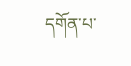དགོན་པ་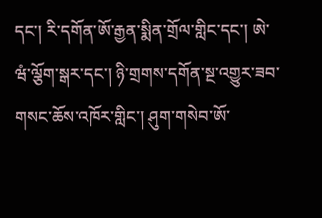དང་། རི་དགོན་ཨོ་རྒྱན་སྨིན་གྲོལ་གླིང་དང་། ཨེ་ཝཾ་ལྕོག་སྒར་དང་། ཉི་གྲགས་དགོན་སྔ་འགྱུར་ཟབ་གསང་ཆོས་འཁོར་གླིང་། ཤུག་གསེབ་ཨོ་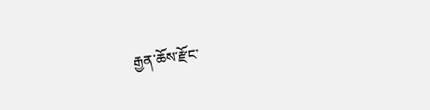རྒྱན་ཆོས་རྫོང་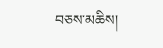བཅས་མཆིས།